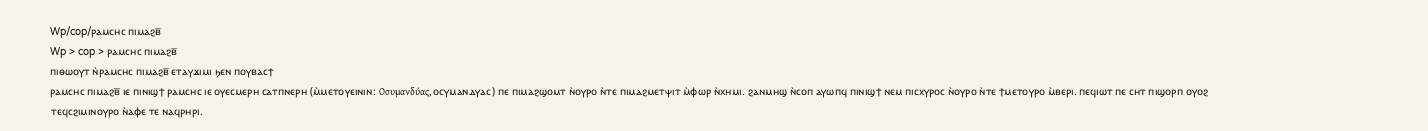Wp/cop/ⲣⲁⲙⲥⲏⲥ ⲡⲓⲙⲁϩⲃ̅
Wp > cop > ⲣⲁⲙⲥⲏⲥ ⲡⲓⲙⲁϩⲃ̅
ⲡⲓⲑⲱⲟⲩⲧ ⲛ̀ⲣⲁⲙⲥⲏⲥ ⲡⲓⲙⲁϩⲃ̅ ⲉⲧⲁⲩϫⲓⲙⲓ ϧⲉⲛ ⲡⲟⲩⲃⲁⲥϯ
ⲣⲁⲙⲥⲏⲥ ⲡⲓⲙⲁϩⲃ̅ ⲓⲉ ⲡⲓⲛⲓϣϯ ⲣⲁⲙⲥⲏⲥ ⲓⲉ ⲟⲩⲉⲥⲙⲉⲣⲏ ⲥⲁⲧⲡⲛⲉⲣⲏ (ⲙ̀ⲙⲉⲧⲟⲩⲉⲓⲛⲓⲛ: Οσυμανδύας, ⲟⲥⲩⲙⲁⲛⲇⲩⲁⲥ) ⲡⲉ ⲡⲓⲙⲁϩϣⲟⲙⲧ ⲛ̀ⲟⲩⲣⲟ ⲛ̀ⲧⲉ ⲡⲓⲙⲁϩⲙⲉⲧⲯⲓⲧ ⲙ̀ⲫⲱⲣ ⲛ̀ⲭⲏⲙⲓ. ϩⲁⲛⲙⲏϣ ⲛ̀ⲥⲟⲡ ⲁⲩⲱⲡϥ ⲡⲓⲛⲓϣϯ ⲛⲉⲙ ⲡⲓⲥⲭⲩⲣⲟⲥ ⲛ̀ⲟⲩⲣⲟ ⲛ̀ⲧⲉ ϯⲙⲉⲧⲟⲩⲣⲟ ⲙ̀ⲃⲉⲣⲓ. ⲡⲉϥⲓⲱⲧ ⲡⲉ ⲥⲏⲧ ⲡⲓϣⲟⲣⲡ ⲟⲩⲟϩ ⲧⲉϥⲥϩⲓⲙⲓⲛⲟⲩⲣⲟ ⲛ̀ⲁⲫⲉ ⲧⲉ ⲛⲁϥⲣⲏⲣⲓ.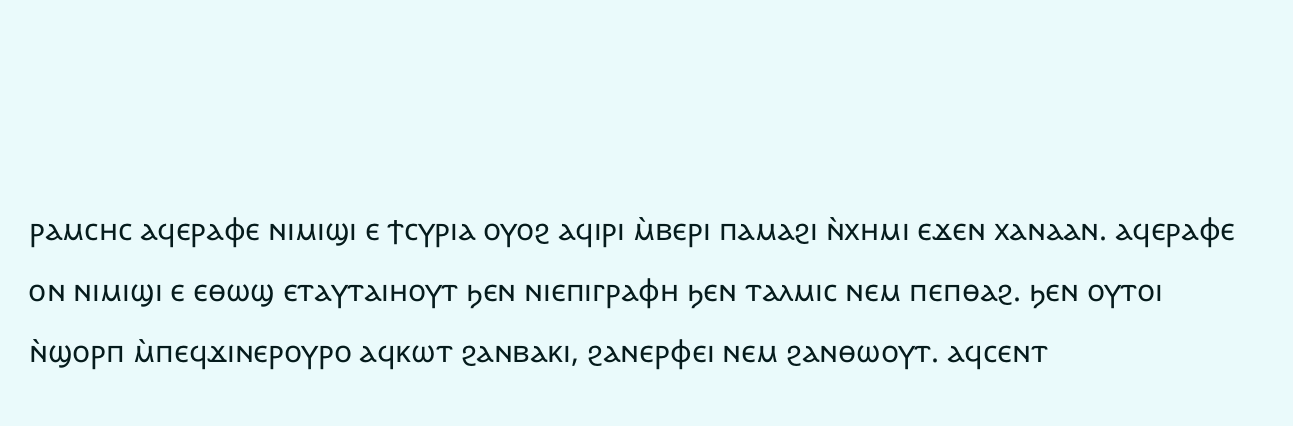ⲣⲁⲙⲥⲏⲥ ⲁϥⲉⲣⲁⲫⲉ ⲛⲓⲙⲓϣⲓ ⲉ ϯⲥⲩⲣⲓⲁ ⲟⲩⲟϩ ⲁϥⲓⲣⲓ ⲙ̀ⲃⲉⲣⲓ ⲡⲁⲙⲁϩⲓ ⲛ̀ⲭⲏⲙⲓ ⲉϫⲉⲛ ⲭⲁⲛⲁⲁⲛ. ⲁϥⲉⲣⲁⲫⲉ ⲟⲛ ⲛⲓⲙⲓϣⲓ ⲉ ⲉⲑⲱϣ ⲉⲧⲁⲩⲧⲁⲓⲏⲟⲩⲧ ϧⲉⲛ ⲛⲓⲉⲡⲓⲅⲣⲁⲫⲏ ϧⲉⲛ ⲧⲁⲗⲙⲓⲥ ⲛⲉⲙ ⲡⲉⲡⲑⲁϩ. ϧⲉⲛ ⲟⲩⲧⲟⲓ ⲛ̀ϣⲟⲣⲡ ⲙ̀ⲡⲉϥϫⲓⲛⲉⲣⲟⲩⲣⲟ ⲁϥⲕⲱⲧ ϩⲁⲛⲃⲁⲕⲓ, ϩⲁⲛⲉⲣⲫⲉⲓ ⲛⲉⲙ ϩⲁⲛⲑⲱⲟⲩⲧ. ⲁϥⲥⲉⲛⲧ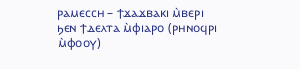ⲣⲁⲙⲉⲥⲥⲏ – ϯϫⲁϫⲃⲁⲕⲓ ⲙ̀ⲃⲉⲣⲓ ϧⲉⲛ ϯⲇⲉⲗⲧⲁ ⲙ̀ⲫⲓⲁⲣⲟ (ⲣⲏⲛⲟϥⲣⲓ ⲙ̀ⲫⲟⲟⲩ)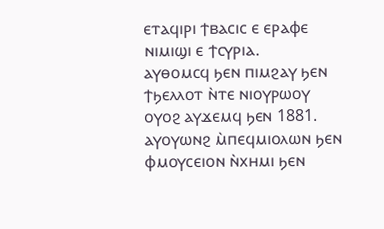ⲉⲧⲁϥⲓⲣⲓ ϯⲃⲁⲥⲓⲥ ⲉ ⲉⲣⲁⲫⲉ ⲛⲓⲙⲓϣⲓ ⲉ ϯⲥⲩⲣⲓⲁ.
ⲁⲩⲑⲟⲙⲥϥ ϧⲉⲛ ⲡⲓⲙϩⲁⲩ ϧⲉⲛ ϯϧⲉⲗⲗⲟⲧ ⲛ̀ⲧⲉ ⲛⲓⲟⲩⲣⲱⲟⲩ ⲟⲩⲟϩ ⲁⲩϫⲉⲙϥ ϧⲉⲛ 1881. ⲁⲩⲟⲩⲱⲛϩ ⲙ̀ⲡⲉϥⲙⲓⲟⲗⲱⲛ ϧⲉⲛ ⲫⲙⲟⲩⲥⲉⲓⲟⲛ ⲛ̀ⲭⲏⲙⲓ ϧⲉⲛ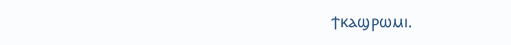ϯⲕⲁϣⲣⲱⲙⲓ.